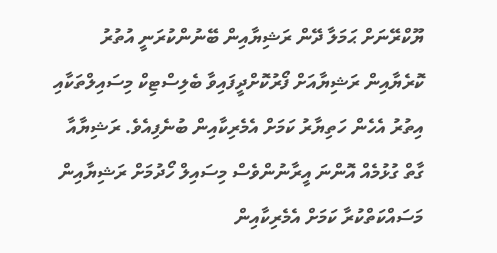ޔޫކްރޭނަށް ޙަމަލާ ދޭން ރަޝިޔާއިން ބޭނުންކުރަނީ އުތުރު ކޮރެޔާއިން ރަޝިޔާއަށް ފޯރުކޮށްދީފައިވާ ބެލިސްޓިކް މިސައިލްތަކާއި އިތުރު އެހެން ހަތިޔާރު ކަމަށް އެމެރިކާއިން ބުނެފިއެވެ. ރަޝިޔާއާ ގާތް ގުޅުމެއް އޮންނަ އީރާނުންވެސް މިސައިލް ހޯދުމަށް ރަޝިޔާއިން މަސައްކަތްކުރާ ކަމަށް އެމެރިކާއިން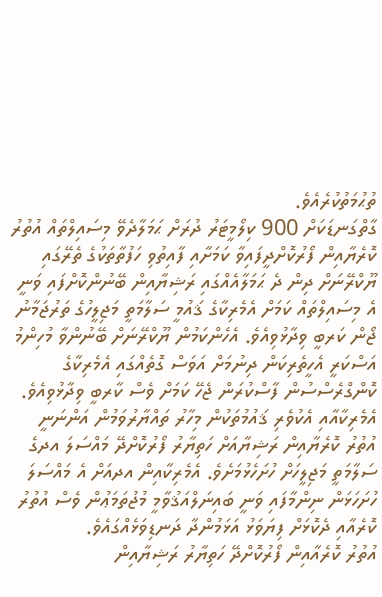ތުޙުމަތުކުރެއެވެ.
ގާތްގަނޑަކަށް 900 ކިލޯމީޓަރު ދުރަށް ޙަމަލާދެވޭ މިސައިލްތައް އުތުރު ކޮރެޔާއިން ފޯރުކޮށްދީފައިވާ ކަމަށާއި ފާއިތުވި ހަފުތާތަކުގެ ތެރޭގައި ޔޫކްރޭނަށް ދިން ދެ ޙަމަލާއެއްގައި ރަޝިޔާއިން ބޭނުންކޮށްފައި ވަނީ އެ މިސައިލްތައް ކަމަށް އެމެރިކާގެ ޤައުމީ ސަލާމަތީ މަޖިލީހުގެ ތަރުޖަމާނު ޖޯން ކަރބީ ވިދާޅުވިއެވެ. އެހެންކަމުން ޔޫކްރޭނަށް ބޭނުންވާ މުހިންމު އަސްކަރީ އެހީތެރިކަން ދިނުމަށް އަވަސް ގޮތެއްގައި އެމެރިކާގެ ކޮންގްރެސްސުން ފާސްކުރަން ޖެހޭ ކަމަށް ވެސް ކާރބީ ވިދާޅުވިއެވެ.
އެމެރިކާއާއި އެކުވެރި ޤައުމުތަކުން މިހާރު ތައްޔާރުވަމުން އަންނަނީ އުތުރު ކޮރެޔާއިން ރަޝިޔާއަށް ހަތިޔާރު ފޯރުކޮށްދޭ މައްސަލަ އދގެ ސަލާމަތީ މަޖިލީހަށް ހުށަހެޅުމަށެވެ. އެމެރިކާއިން އދއަށް އެ މައްސަލަ ހުށަހަޅަން ނިންމާފައި ވަނީ ބައިނަލްއަޤުވާމީ މުޖުތަމަޢުން ވެސް އުތުރު ކޮރެއާއި ދެކޮޅަށް ފިޔަވަޅު އަޅަމުންދާ ދަނޑިވަޅެއްގައެވެ.
އުތުރު ކޮރެއާއިން ފޯރުކޮށްދޭ ހަތިޔާރު ރަޝިޔާއިން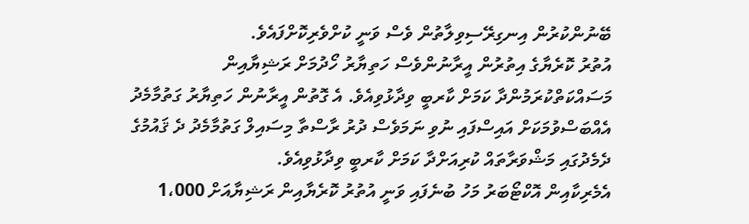ބޭނުންކުރުން އިނގިރޭސިވިލާތުން ވެސް ވަނީ ކުށްވެރިކޮށްފައެވެ.
އުތުރު ކޮރެޔާގެ އިތުރުން އީރާނުންވެސް ހަތިޔާރު ހޯދުމަށް ރަޝިޔާއިން މަސައްކަތްކުރަމުންދާ ކަމަށް ކާރބީ ވިދާޅުވިއެވެ. އެ ގޮތުން އީރާނުން ހަތިޔާރު ގަތުމާމެދު އެއްބަސްވުމަކަށް އައިސްފައި ނުވި ނަމަވެސް ދުރު ރާސްތާ މިސައިލް ގަތުމާމެދު ދެ ޤައުމުގެ ދެމެދުގައި މަޝްވަރާތައް ކުރިއަށްދާ ކަމަށް ކާރބީ ވިދާޅުވިއެވެ.
އެމެރިކާއިން އޮކްޓޯބަރު މަހު ބުނެފައި ވަނީ އުތުރު ކޮރެޔާއިން ރަޝިޔާއަށް 1،000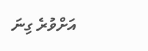އަށްވުރެ ގިނަ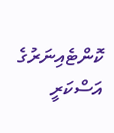ކޮންޓެއިނަރުގެ އަސްކަރީ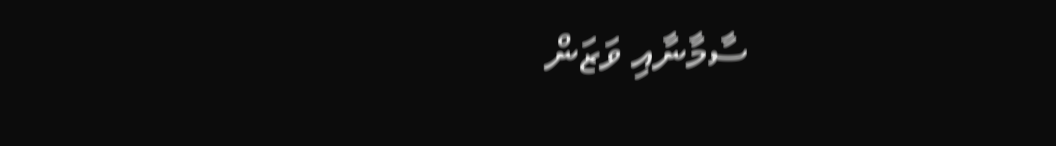ސާމާނާއި ވަޒަން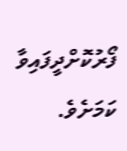ފޯރުކޮށްދީފައިވާ ކަމަށެވެ.